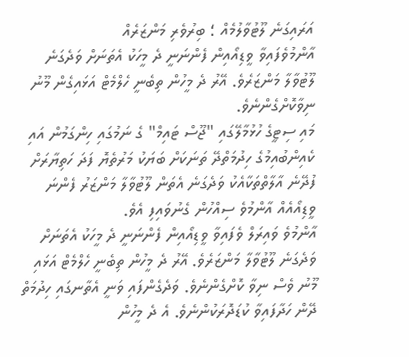އަރައިގަނެ ލޫޓުވާލުމެއް ؛ ބިރުވެރި މަންޒަރެއް
އާންމުވެފައިވާ ވީޑިއޯއިން ފެންނަނީ ދެ މީހަކު އެތަނަށް ވަދެގަނެ ލޫޓުވާލާ މަންޒަރެވެ. އޭރު ދެ މީހުން ތިބެނީ ހެލްމެޓް އަޅައިގެން މޫނު ނިވާކޮށްގެންނެވެ.
މައި ސިޓީގެ ހުޅުމާލޭގައި "ޖޫސް ޓައިމް" ގެ ނަމުގައި ހިންގަމުން އައި ކެއިންބުއިމުގެ ހިދުމަތްދޭ ތަނަކަށް ބަޔަކު މަރުތެޔޮ ފަދަ ހަތިޔާރަށް ފުދޭނެ އާލާތްތަކާއެކު ވަދެގަނެ އެތަން ލޫޓުވާލާ މަންޒަރު ފެންނަ ވީޑިއޯއެއް އާންމުވެ ސިއްހުން ގެނުވައިފި އެވެ.
އާންމުވެ ވައިރަލް ވެފައިވާ ވީޑިއޯއިން ފެންނަނީ ދެ މީހަކު އެތަނަށް ވަދެގަނެ ލޫޓުވާލާ މަންޒަރެވެ. އޭރު ދެ މީހުން ތިބެނީ ހެލްމެޓް އަޅައި މޫނު ވެސް ނިވާ ކޮށްގެންނެވެ. ވަދެގެންފައި ވަނީ އެތާނގައި ހިދުމަތް ދޭން ހަދާފައިވާ ކުޑަދޮރަކުންނެވެ. އެ ދެ މީހުން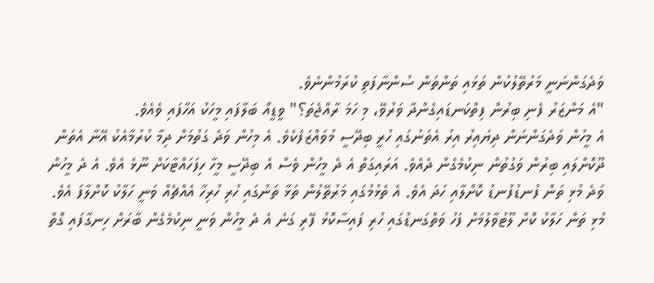ވަދެގަންނަނީ މަރުތޭލުކުން ތަޅައި ތަންތަން ސުންނާފަތި ކުރަމުންނެވެ.
"އެ މަންޒަރު ފެނި ބިރުން ފިތްކަނޑައިގެންދާ ވަރުވޭ، މި ހަމަ ރާއްޖެތަ؟" ވީޑީއޯ ބަލާފައި މީހަކު އަހާފައި ވެއެވެ.
އެ މީހުން ވަދެގަންނަން ދިޔައިރު އިރު އެތަނުގައި ހުރީ ބިދޭސީ މުވައްޒަފެކެވެ. އެ މިހުން ވަދެ ގަތުމަށް ދިމާ ކުރުމާއެކު އޭނާ އެތަން ދޫކޮށްލައި ބިރުން ވަގުތުން ނިކުމެގެން ދެއެވެ. އަރައިގަތް އެ ދެ މީހުން ވެސް އެ ބިދޭސީ މީހާ ހިފަހައްޓާކަށް ނޫޅެ އެވެ. އެ ދެ މީހުން ވަދެ މުޅި ތަން ފުނޑުފުނޑު ކޮށްލާއި ހަދަ އެވެ. އެ ތެޅުމުގައި މަރުތޭލުން ތަޅާ ތަނުގައި ހުރި ހުރިހާ އެއްޗެއް ވަނީ ހަލާކު ކޮށްލާފަ އެވެ.
މުޅި ތަން ހަލާކު ކޮށް ލޫޓުވާލުމަށް ފަހު ވަތްގަނޑުގައި ހުރި ފައިސާކޮޅު ފޭރި ގަނެ އެ ދެ މީހުން ވަނީ ނިކުމެގެން ބާރަށް ހިނގާފައި ގޮތް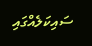ސައިކަލެއްގައި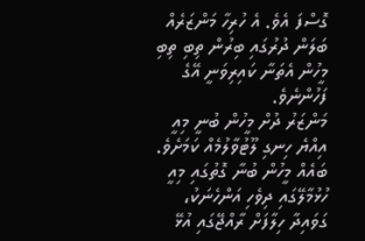ގޮސްފަ އެވެ. އެ ހުރިހާ މަންޒަރެއް ބަލަން ދުރުގައި ބިރުން ތިބި ތިބި މީހުން އެތަނާ ކައިރިވަނީ އޭގެ ފަހުންނެވެ.
މަންޒަރު ދުށް މީހުން ބުނީ މިއީ އިއްޔެ ހިނގި ލޫޓުވާލުމެއް ކަމަށެވެ. ބައެއް މީހުން ބުނާ ގޮތުގައި މިއީ ހުޅުމާލޭގައި ދިވެހި އަންހެނަކު، ގަވައިދާ ހިލާފަށް ރާއްޖޭގައި އުޅޭ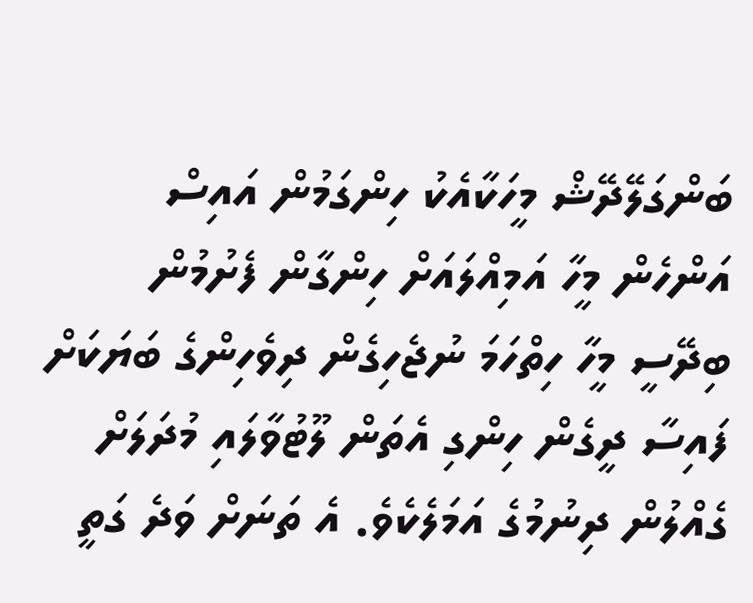ބަންގަލޭދޭޝް މީހަކާއެކު ހިންގަމުން އައިސް އަންހެން މީހާ އަމިއްލައަށް ހިންގާން ފެށުމުން ބިދޭސީ މީހާ ހިތްހަމަ ނުޖެހިގެން ދިވެހިންގެ ބަޔަކަށް ފައިސާ ދީގެން ހިންގި އެތަން ލޫޓުވާލައި މުދަލަށް ގެއްލުން ދިނުމުގެ އަމަލެކެވެ. އެ ތަނަށް ވަދެ ގަތީ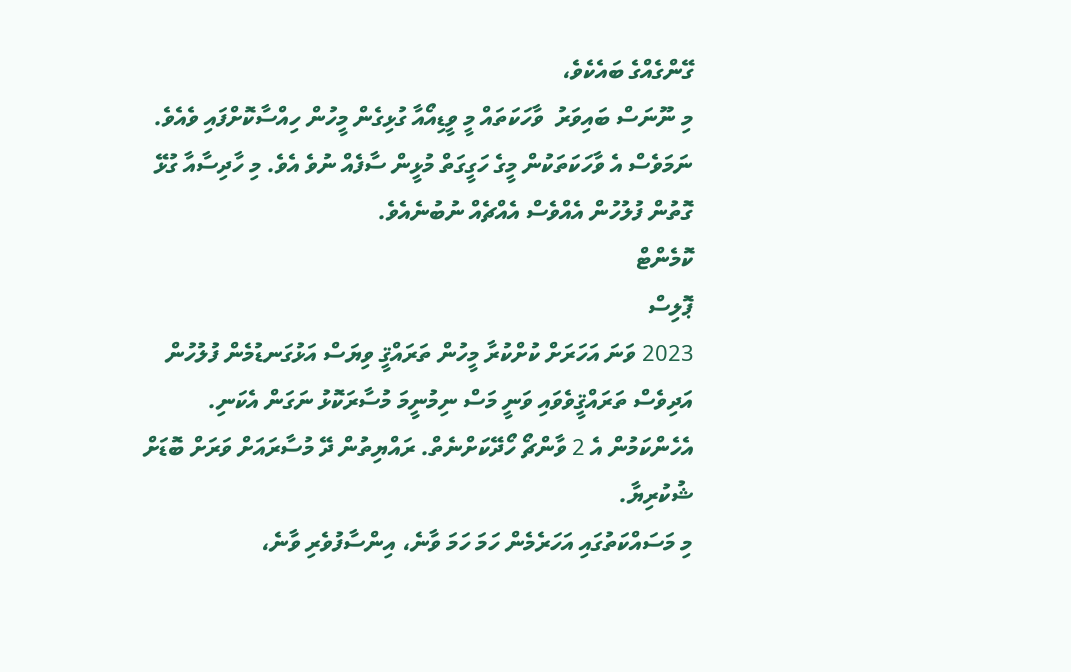ގޭންގެއްގެ ބައެކެވެ،
މި ނޫނަސް ބައިވަރު  ވާހަކަތައް މީ ވީޑިއޯއާ ގުޅިގެން މީހުން ހިއްސާކޮށްފައި ވެއެވެ. ނަމަވެސް އެ ވާހަކަތަކުން މީގެ ހަގީގަތް މުޅީން ސާފެއް ނުވެ އެވެ. މި ހާދިސާއާ ގުޅޭ ގޮތުން ފުލުހުން އެއްވެސް އެއްޗެއް ނުބުނެއެވެ.
ކޮމެންޓް
ޕޮލިސް
2023 ވަނަ އަހަރަށް ކުށްކުރާ މީހުން ތަރައްޤީ ވިޔަސް އަޅުގަނޑުމެން ފުލުހުން އަދިވެސް ތަރައްޤީވެވައި ވަނީ މަސް ނިމުނީމަ މުސާރަކޮޅު ނަގަން އެކަނި. އެހެންކަމުން އެ 2 ވާންޗޯ ހޯދޭކަށްނެތް. ރައްޔިތުން ދޭ މުސާރައަށް ވަރަށް ބޮޑަށް ޝުކުރިޔާ.
މި މަސައްކަތުގައި އަހަރެމެން ހަމަ ހަމަ ވާނެ، އިންސާފުވެރި ވާނެ،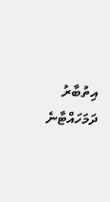އިތުބާރު ދަމަހައްޓާނެ